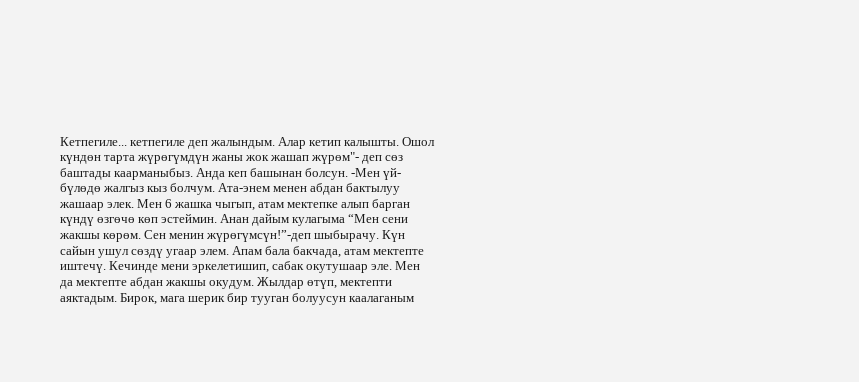Кетпегиле... кетпегиле деп жалындым. Алар кетип калышты. Ошол күндөн тарта жүрөгүмдүн жаны жок жашап жүрөм"- деп сөз баштады каарманыбыз. Анда кеп башынан болсун. -Мен үй-бүлөдө жалгыз кыз болчум. Ата-энем менен абдан бактылуу жашаар элек. Мен 6 жашка чыгып, атам мектепке алып барган күндү өзгөчө көп эстеймин. Анан дайым кулагыма “Мен сени жакшы көрөм. Сен менин жүрөгүмсүн!”-деп шыбырачу. Күн сайын ушул сөздү угаар элем. Апам бала бакчада, атам мектепте иштечү. Кечинде мени эркелетишип, сабак окутушаар эле. Мен да мектепте абдан жакшы окудум. Жылдар өтүп, мектепти аяктадым. Бирок, мага шерик бир тууган болуусун каалаганым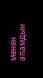менен апамдын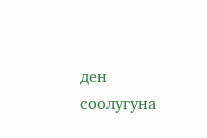ден соолугуна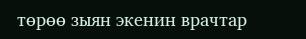төрөө зыян экенин врачтар